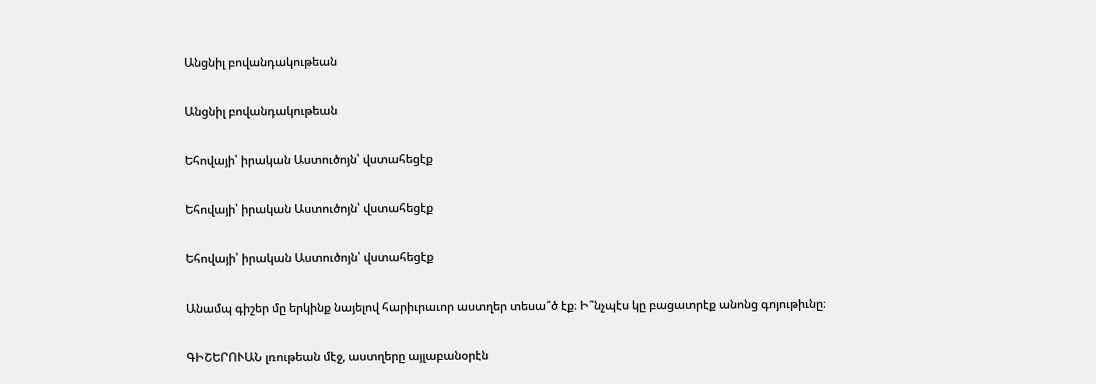Անցնիլ բովանդակութեան

Անցնիլ բովանդակութեան

Եհովայի՝ իրական Աստուծոյն՝ վստահեցէք

Եհովայի՝ իրական Աստուծոյն՝ վստահեցէք

Եհովայի՝ իրական Աստուծոյն՝ վստահեցէք

Անամպ գիշեր մը երկինք նայելով հարիւրաւոր աստղեր տեսա՞ծ էք։ Ի՞նչպէս կը բացատրէք անոնց գոյութիւնը։

ԳԻՇԵՐՈՒԱՆ լռութեան մէջ, աստղերը այլաբանօրէն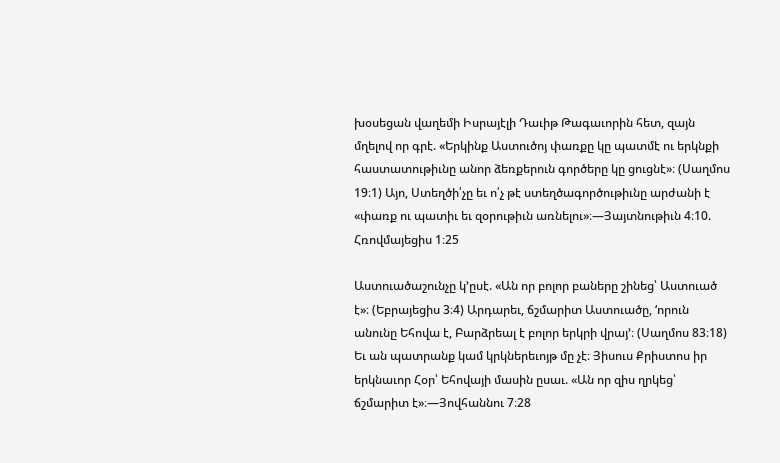խօսեցան վաղեմի Իսրայէլի Դաւիթ Թագաւորին հետ, զայն մղելով որ գրէ. «Երկինք Աստուծոյ փառքը կը պատմէ ու երկնքի հաստատութիւնը անոր ձեռքերուն գործերը կը ցուցնէ»։ (Սաղմոս 19։1) Այո, Ստեղծի՛չը եւ ո՛չ թէ ստեղծագործութիւնը արժանի է «փառք ու պատիւ եւ զօրութիւն առնելու»։—Յայտնութիւն 4։10. Հռովմայեցիս 1։25

Աստուածաշունչը կ’ըսէ. «Ան որ բոլոր բաները շինեց՝ Աստուած է»։ (Եբրայեցիս 3։4) Արդարեւ, ճշմարիտ Աստուածը, ‘որուն անունը Եհովա է, Բարձրեալ է բոլոր երկրի վրայ’։ (Սաղմոս 83։18) Եւ ան պատրանք կամ կրկներեւոյթ մը չէ։ Յիսուս Քրիստոս իր երկնաւոր Հօր՝ Եհովայի մասին ըսաւ. «Ան որ զիս ղրկեց՝ ճշմարիտ է»։—Յովհաննու 7։28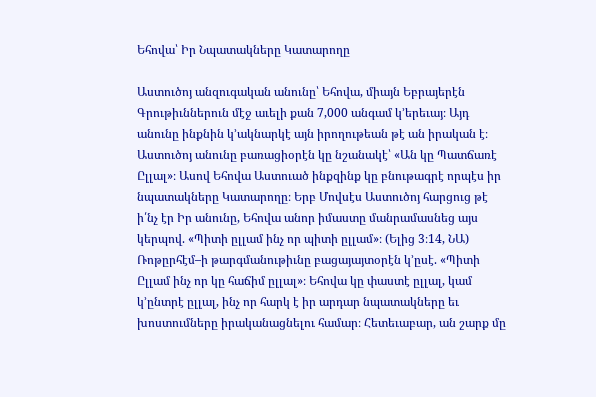Եհովա՝ Իր Նպատակները Կատարողը

Աստուծոյ անզուգական անունը՝ Եհովա, միայն Եբրայերէն Գրութիւններուն մէջ աւելի քան 7,000 անգամ կ’երեւայ։ Այդ անունը ինքնին կ’ակնարկէ այն իրողութեան թէ ան իրական է։ Աստուծոյ անունը բառացիօրէն կը նշանակէ՝ «Ան կը Պատճառէ Ըլլալ»։ Ասով Եհովա Աստուած ինքզինք կը բնութագրէ որպէս իր նպատակները Կատարողը։ Երբ Մովսէս Աստուծոյ հարցուց թէ ի՛նչ էր Իր անունը, Եհովա անոր իմաստը մանրամասնեց այս կերպով. «Պիտի ըլլամ ինչ որ պիտի ըլլամ»։ (Ելից 3։14, ՆԱ) Ռոթըրհէմ–ի թարգմանութիւնը բացայայտօրէն կ’ըսէ. «Պիտի Ըլլամ ինչ որ կը հաճիմ ըլլալ»։ Եհովա կը փաստէ ըլլալ, կամ կ’ընտրէ ըլլալ, ինչ որ հարկ է իր արդար նպատակները եւ խոստումները իրականացնելու համար։ Հետեւաբար, ան շարք մը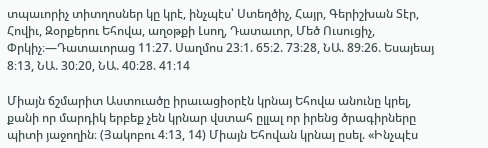տպաւորիչ տիտղոսներ կը կրէ, ինչպէս՝ Ստեղծիչ, Հայր, Գերիշխան Տէր, Հովիւ, Զօրքերու Եհովա, աղօթքի Լսող, Դատաւոր, Մեծ Ուսուցիչ, Փրկիչ։—Դատաւորաց 11։27. Սաղմոս 23։1. 65։2. 73։28, ՆԱ. 89։26. Եսայեայ 8։13, ՆԱ. 30։20, ՆԱ. 40։28. 41։14

Միայն ճշմարիտ Աստուածը իրաւացիօրէն կրնայ Եհովա անունը կրել, քանի որ մարդիկ երբեք չեն կրնար վստահ ըլլալ որ իրենց ծրագիրները պիտի յաջողին։ (Յակոբու 4։13, 14) Միայն Եհովան կրնայ ըսել. «Ինչպէս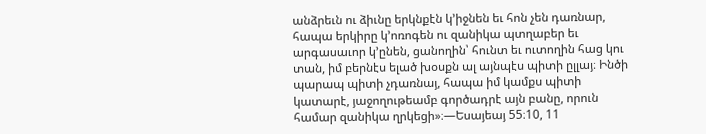անձրեւն ու ձիւնը երկնքէն կ’իջնեն եւ հոն չեն դառնար, հապա երկիրը կ’ոռոգեն ու զանիկա պտղաբեր եւ արգասաւոր կ’ընեն, ցանողին՝ հունտ եւ ուտողին հաց կու տան, իմ բերնէս ելած խօսքն ալ այնպէս պիտի ըլլայ։ Ինծի պարապ պիտի չդառնայ, հապա իմ կամքս պիտի կատարէ, յաջողութեամբ գործադրէ այն բանը, որուն համար զանիկա ղրկեցի»։—Եսայեայ 55։10, 11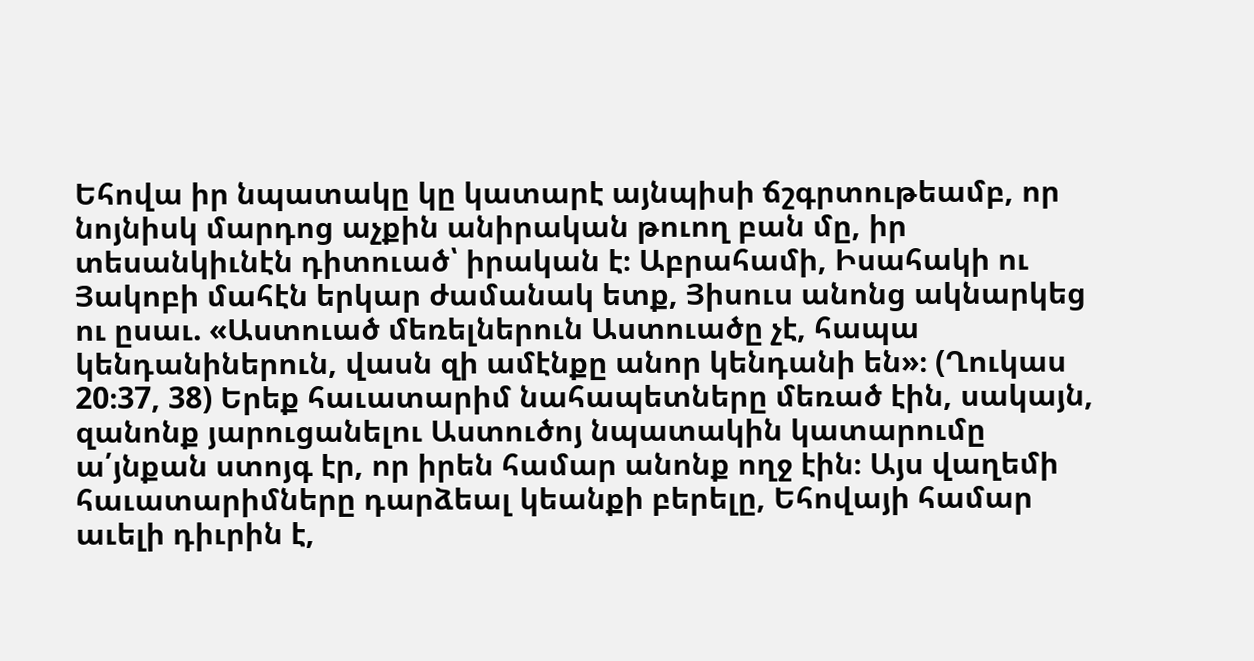Եհովա իր նպատակը կը կատարէ այնպիսի ճշգրտութեամբ, որ նոյնիսկ մարդոց աչքին անիրական թուող բան մը, իր տեսանկիւնէն դիտուած՝ իրական է։ Աբրահամի, Իսահակի ու Յակոբի մահէն երկար ժամանակ ետք, Յիսուս անոնց ակնարկեց ու ըսաւ. «Աստուած մեռելներուն Աստուածը չէ, հապա կենդանիներուն, վասն զի ամէնքը անոր կենդանի են»։ (Ղուկաս 20։37, 38) Երեք հաւատարիմ նահապետները մեռած էին, սակայն, զանոնք յարուցանելու Աստուծոյ նպատակին կատարումը ա՛յնքան ստոյգ էր, որ իրեն համար անոնք ողջ էին։ Այս վաղեմի հաւատարիմները դարձեալ կեանքի բերելը, Եհովայի համար աւելի դիւրին է,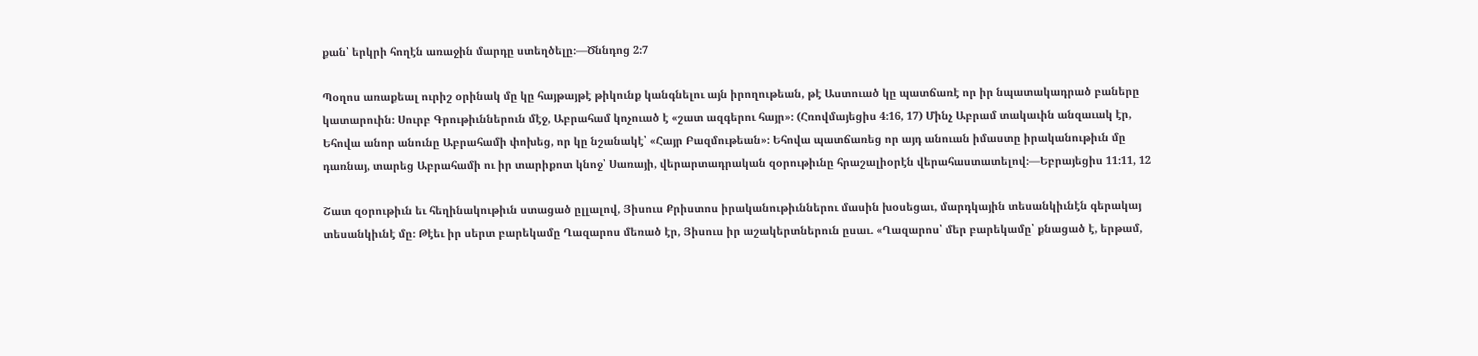քան՝ երկրի հողէն առաջին մարդը ստեղծելը։—Ծննդոց 2։7

Պօղոս առաքեալ ուրիշ օրինակ մը կը հայթայթէ թիկունք կանգնելու այն իրողութեան, թէ Աստուած կը պատճառէ որ իր նպատակադրած բաները կատարուին։ Սուրբ Գրութիւններուն մէջ, Աբրահամ կոչուած է «շատ ազգերու հայր»։ (Հռովմայեցիս 4։16, 17) Մինչ Աբրամ տակաւին անզաւակ էր, Եհովա անոր անունը Աբրահամի փոխեց, որ կը նշանակէ՝ «Հայր Բազմութեան»։ Եհովա պատճառեց որ այդ անուան իմաստը իրականութիւն մը դառնայ, տարեց Աբրահամի ու իր տարիքոտ կնոջ՝ Սառայի, վերարտադրական զօրութիւնը հրաշալիօրէն վերահաստատելով։—Եբրայեցիս 11։11, 12

Շատ զօրութիւն եւ հեղինակութիւն ստացած ըլլալով, Յիսուս Քրիստոս իրականութիւններու մասին խօսեցաւ, մարդկային տեսանկիւնէն գերակայ տեսանկիւնէ մը։ Թէեւ իր սերտ բարեկամը Ղազարոս մեռած էր, Յիսուս իր աշակերտներուն ըսաւ. «Ղազարոս՝ մեր բարեկամը՝ քնացած է, երթամ,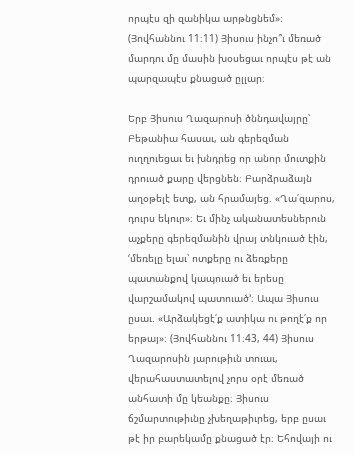որպէս զի զանիկա արթնցնեմ»։ (Յովհաննու 11։11) Յիսուս ինչո՞ւ մեռած մարդու մը մասին խօսեցաւ որպէս թէ ան պարզապէս քնացած ըլլար։

Երբ Յիսուս Ղազարոսի ծննդավայրը՝ Բեթանիա հասաւ, ան գերեզման ուղղուեցաւ եւ խնդրեց որ անոր մուտքին դրուած քարը վերցնեն։ Բարձրաձայն աղօթելէ ետք, ան հրամայեց. «Ղա՛զարոս, դուրս եկուր»։ Եւ մինչ ականատեսներուն աչքերը գերեզմանին վրայ տնկուած էին, ‘մեռելը ելաւ՝ ոտքերը ու ձեռքերը պատանքով կապուած եւ երեսը վարշամակով պատուած’։ Ապա Յիսուս ըսաւ. «Արձակեցէ՛ք ատիկա ու թողէ՛ք որ երթայ»։ (Յովհաննու 11։43, 44) Յիսուս Ղազարոսին յարութիւն տուաւ, վերահաստատելով չորս օրէ մեռած անհատի մը կեանքը։ Յիսուս ճշմարտութիւնը չխեղաթիւրեց, երբ ըսաւ թէ իր բարեկամը քնացած էր։ Եհովայի ու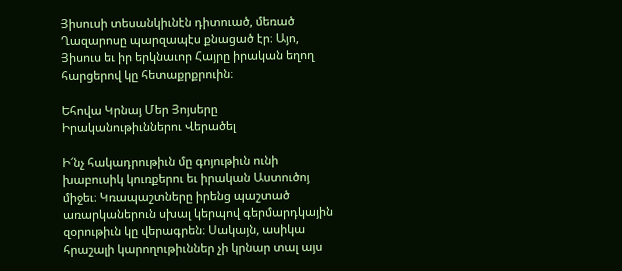Յիսուսի տեսանկիւնէն դիտուած, մեռած Ղազարոսը պարզապէս քնացած էր։ Այո, Յիսուս եւ իր երկնաւոր Հայրը իրական եղող հարցերով կը հետաքրքրուին։

Եհովա Կրնայ Մեր Յոյսերը Իրականութիւններու Վերածել

Ի՜նչ հակադրութիւն մը գոյութիւն ունի խաբուսիկ կուռքերու եւ իրական Աստուծոյ միջեւ։ Կռապաշտները իրենց պաշտած առարկաներուն սխալ կերպով գերմարդկային զօրութիւն կը վերագրեն։ Սակայն, ասիկա հրաշալի կարողութիւններ չի կրնար տալ այս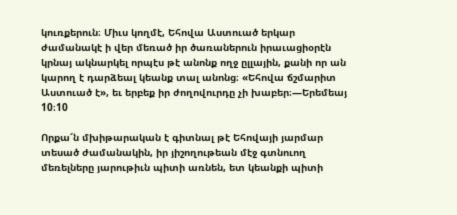կուռքերուն։ Միւս կողմէ, Եհովա Աստուած երկար ժամանակէ ի վեր մեռած իր ծառաներուն իրաւացիօրէն կրնայ ակնարկել որպէս թէ անոնք ողջ ըլլային, քանի որ ան կարող է դարձեալ կեանք տալ անոնց։ «Եհովա ճշմարիտ Աստուած է», եւ երբեք իր ժողովուրդը չի խաբեր։—Երեմեայ 10։10

Որքա՜ն մխիթարական է գիտնալ թէ Եհովայի յարմար տեսած ժամանակին, իր յիշողութեան մէջ գտնուող մեռելները յարութիւն պիտի առնեն, ետ կեանքի պիտի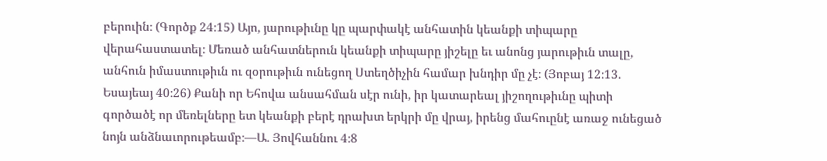բերուին։ (Գործք 24։15) Այո, յարութիւնը կը պարփակէ անհատին կեանքի տիպարը վերահաստատել։ Մեռած անհատներուն կեանքի տիպարը յիշելը եւ անոնց յարութիւն տալը, անհուն իմաստութիւն ու զօրութիւն ունեցող Ստեղծիչին համար խնդիր մը չէ։ (Յոբայ 12։13. Եսայեայ 40։26) Քանի որ Եհովա անսահման սէր ունի, իր կատարեալ յիշողութիւնը պիտի գործածէ որ մեռելները ետ կեանքի բերէ դրախտ երկրի մը վրայ, իրենց մահուընէ առաջ ունեցած նոյն անձնաւորութեամբ։—Ա. Յովհաննու 4։8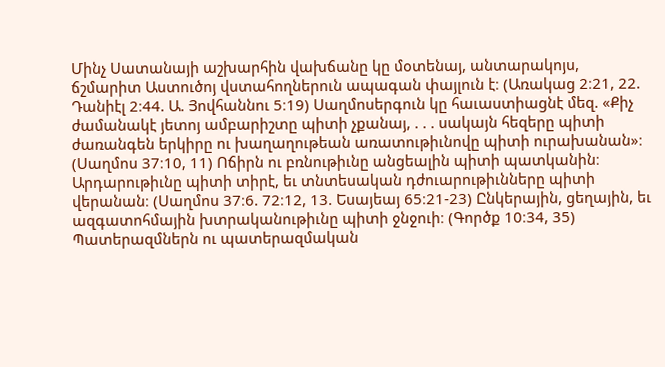Մինչ Սատանայի աշխարհին վախճանը կը մօտենայ, անտարակոյս, ճշմարիտ Աստուծոյ վստահողներուն ապագան փայլուն է։ (Առակաց 2։21, 22. Դանիէլ 2։44. Ա. Յովհաննու 5։19) Սաղմոսերգուն կը հաւաստիացնէ մեզ. «Քիչ ժամանակէ յետոյ ամբարիշտը պիտի չքանայ, . . . սակայն հեզերը պիտի ժառանգեն երկիրը ու խաղաղութեան առատութիւնովը պիտի ուրախանան»։ (Սաղմոս 37։10, 11) Ոճիրն ու բռնութիւնը անցեալին պիտի պատկանին։ Արդարութիւնը պիտի տիրէ, եւ տնտեսական դժուարութիւնները պիտի վերանան։ (Սաղմոս 37։6. 72։12, 13. Եսայեայ 65։21-23) Ընկերային, ցեղային, եւ ազգատոհմային խտրականութիւնը պիտի ջնջուի։ (Գործք 10։34, 35) Պատերազմներն ու պատերազմական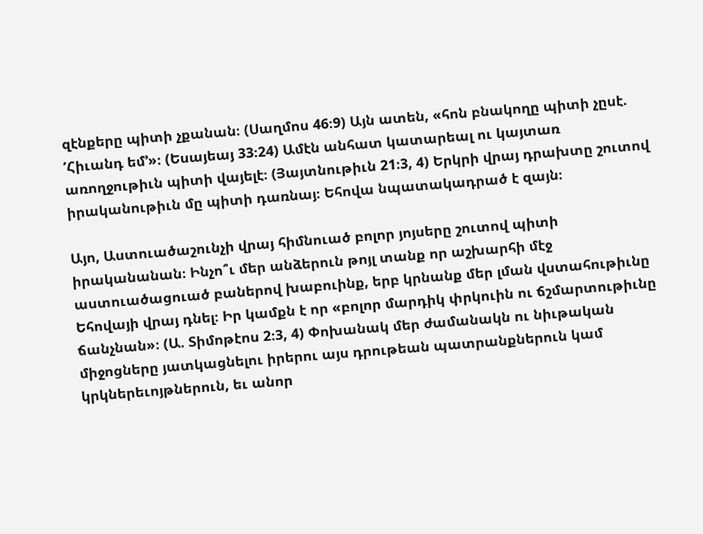զէնքերը պիտի չքանան։ (Սաղմոս 46։9) Այն ատեն, «հոն բնակողը պիտի չըսէ. ‘Հիւանդ եմ’»։ (Եսայեայ 33։24) Ամէն անհատ կատարեալ ու կայտառ առողջութիւն պիտի վայելէ։ (Յայտնութիւն 21։3, 4) Երկրի վրայ դրախտը շուտով իրականութիւն մը պիտի դառնայ։ Եհովա նպատակադրած է զայն։

Այո, Աստուածաշունչի վրայ հիմնուած բոլոր յոյսերը շուտով պիտի իրականանան։ Ինչո՞ւ մեր անձերուն թոյլ տանք որ աշխարհի մէջ աստուածացուած բաներով խաբուինք, երբ կրնանք մեր լման վստահութիւնը Եհովայի վրայ դնել։ Իր կամքն է որ «բոլոր մարդիկ փրկուին ու ճշմարտութիւնը ճանչնան»։ (Ա. Տիմոթէոս 2։3, 4) Փոխանակ մեր ժամանակն ու նիւթական միջոցները յատկացնելու իրերու այս դրութեան պատրանքներուն կամ կրկներեւոյթներուն, եւ անոր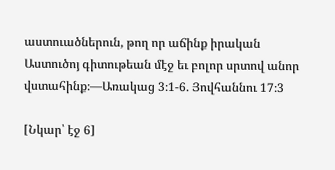աստուածներուն, թող որ աճինք իրական Աստուծոյ գիտութեան մէջ եւ բոլոր սրտով անոր վստահինք։—Առակաց 3։1-6. Յովհաննու 17։3

[Նկար՝ էջ 6]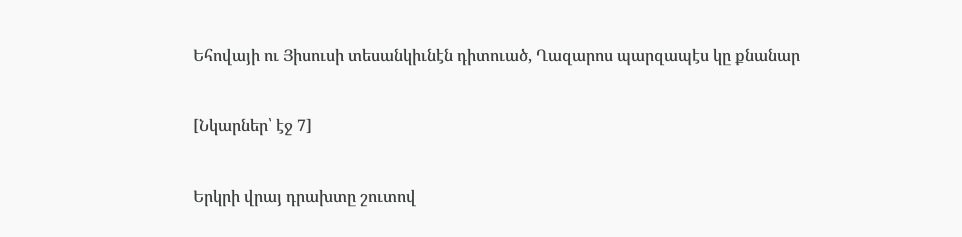Եհովայի ու Յիսուսի տեսանկիւնէն դիտուած, Ղազարոս պարզապէս կը քնանար

[Նկարներ՝ էջ 7]

Երկրի վրայ դրախտը շուտով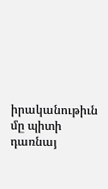իրականութիւն մը պիտի դառնայ